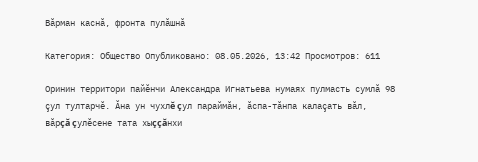Вăрман каснă, фронта пулăшнă

Категория: Общество Опубликовано: 08.05.2026, 13:42 Просмотров: 611

Оринин территори пайĕнчи Александра Игнатьева нумаях пулмасть сумлă 98 çул тултарчĕ. Ăна ун чухлĕ çул параймăн, ăспа-тăнпа калаçать вăл, вăрçă çулĕсене тата хыççăнхи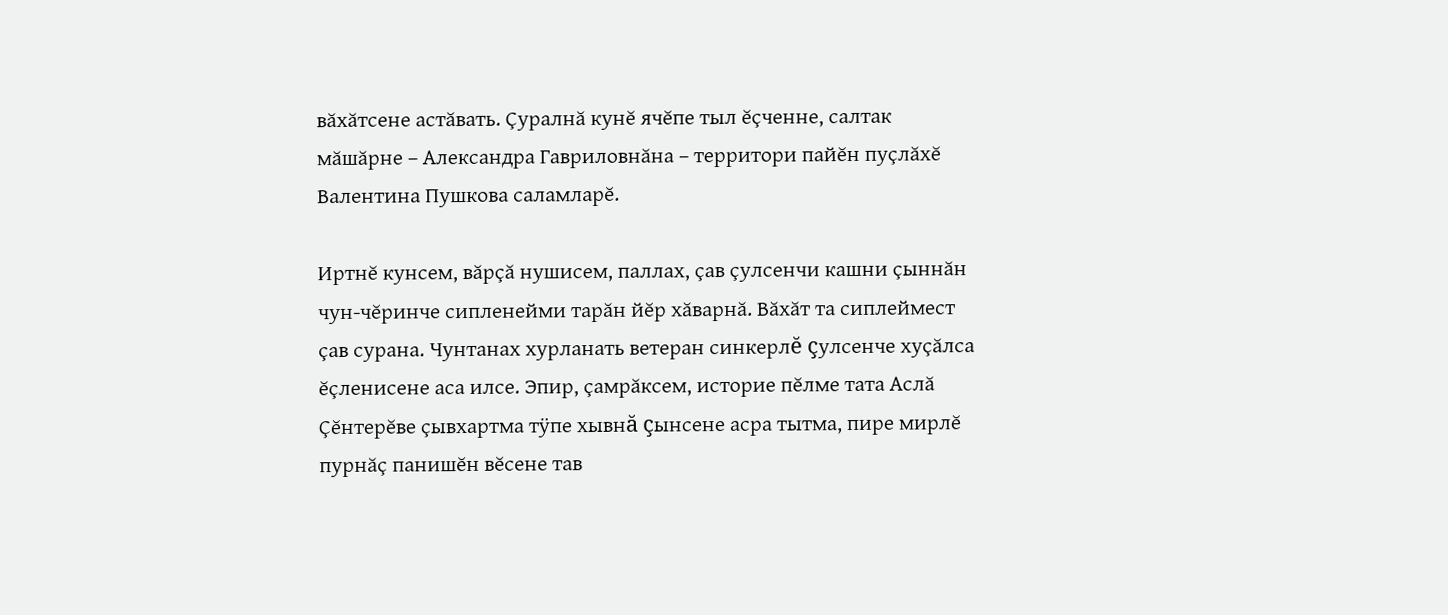вăхăтсене астăвать. Çуралнă кунĕ ячĕпе тыл ĕçченне, салтак мăшăрне – Александра Гавриловнăна – территори пайĕн пуçлăхĕ Валентина Пушкова саламларĕ.

Иртнĕ кунсем, вăрçă нушисем, паллах, çав çулсенчи кашни çыннăн чун-чĕринче сипленейми тарăн йĕр хăварнă. Вăхăт та сиплеймест çав сурана. Чунтанах хурланать ветеран синкерлĕ çулсенче хуçăлса ĕçленисене аса илсе. Эпир, çамрăксем, историе пĕлме тата Аслă Çĕнтерĕве çывхартма тÿпе хывнă çынсене асра тытма, пире мирлĕ пурнăç панишĕн вĕсене тав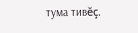тума тивĕç.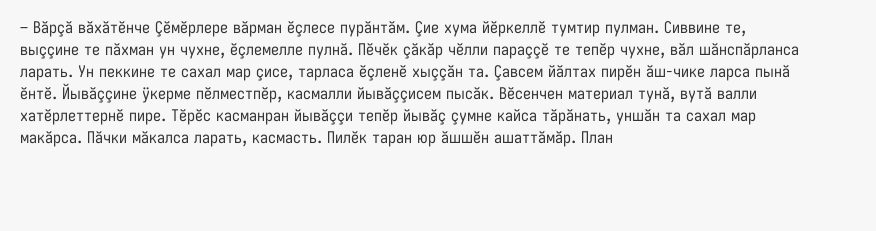– Вăрçă вăхăтĕнче Çĕмĕрлере вăрман ĕçлесе пурăнтăм. Çие хума йĕркеллĕ тумтир пулман. Сиввине те, выççине те пăхман ун чухне, ĕçлемелле пулнă. Пĕчĕк çăкăр чĕлли параççĕ те тепĕр чухне, вăл шăнспăрланса ларать. Ун пеккине те сахал мар çисе, тарласа ĕçленĕ хыççăн та. Çавсем йăлтах пирĕн ăш-чике ларса пынă ĕнтĕ. Йывăççине ÿкерме пĕлместпĕр, касмалли йывăççисем пысăк. Вĕсенчен материал тунă, вутă валли хатĕрлеттернĕ пире. Тĕрĕс касманран йывăççи тепĕр йывăç çумне кайса тăрăнать, уншăн та сахал мар макăрса. Пăчки мăкалса ларать, касмасть. Пилĕк таран юр ăшшĕн ашаттăмăр. План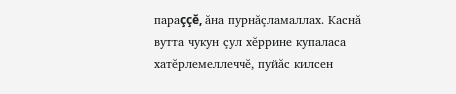параççĕ, ăна пурнăçламаллах. Каснă вутта чукун çул хĕррине купаласа хатĕрлемеллеччĕ, пуйăс килсен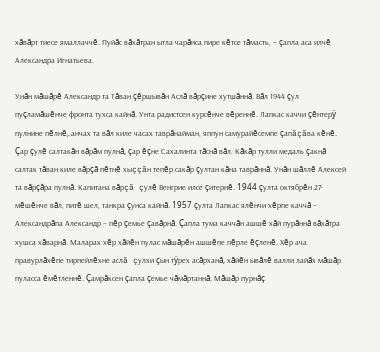хăвăрт тиесе ямаллаччĕ. Пуйăс вăхăтран ытла чарăнса пире кĕтсе тăмасть, – çапла аса илчĕ Александра Игнатьева.

Унăн мăшăрĕ Александр та Тăван çĕршывăн Аслă вăрçине хутшăннă. Вăл 1944 çул пуçламăшĕнче фронта тухса кайнă. Унта радистсен курсĕнче вĕреннĕ. Лапкас каччи çĕнтерÿ пулнине пĕлнĕ, анчах та вăл киле часах таврăнайман, яппун самурайĕсемпе çапăçăва кĕнĕ. Çар çулĕ салтакăн вăрăм пулнă, çар ĕçне Сахалинта тăснă вăл. Кăкăр тулли медаль çакнă салтак тăван киле вăрçă пĕтнĕ хыççăн тепĕр сакăр çултан кăна таврăннă. Унăн шăллĕ Алексей та вăрçăра пулнă. Капитана вăрçă çулĕ Венгрие илсе çитернĕ. 1944 çулта октябрĕн 27-мĕшĕнче вăл, питĕ шел, танкра çунса кайнă. 1957 çулта Лапкас ялĕнчи хĕрпе каччă – Александрăпа Александр – пĕр çемье çавăрнă. Çапла тума каччăн ашшĕ хăй пурăннă вăхăтра хушса хăварнă. Маларах хĕр хăйĕн пулас мăшăрĕн ашшĕпе пĕрле ĕçленĕ. Хĕр ача правурлăхĕпе тирпейлĕхне аслă çулхи çын тÿрех асăрханă, хăйĕн ывăлĕ валли лайăх мăшăр пуласса ĕмĕтленнĕ. Çамрăксен çапла çемье чăмăртаннă. Мăшăр пурнăç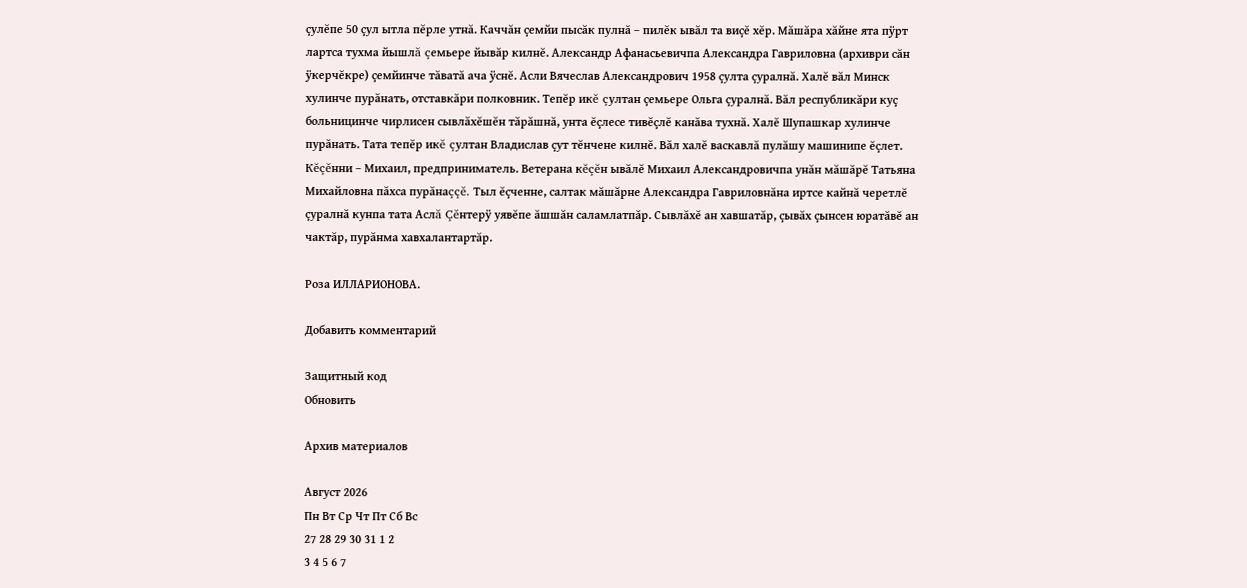çулĕпе 50 çул ытла пĕрле утнă. Каччăн çемйи пысăк пулнă – пилĕк ывăл та виçĕ хĕр. Мăшăра хăйне ята пÿрт лартса тухма йышлă çемьере йывăр килнĕ. Александр Афанасьевичпа Александра Гавриловна (архиври сăн ÿкерчĕкре) çемйинче тăватă ача ÿснĕ. Асли Вячеслав Александрович 1958 çулта çуралнă. Халĕ вăл Минск хулинче пурăнать, отставкăри полковник. Тепĕр икĕ çултан çемьере Ольга çуралнă. Вăл республикăри куç больницинче чирлисен сывлăхĕшĕн тăрăшнă, унта ĕçлесе тивĕçлĕ канăва тухнă. Халĕ Шупашкар хулинче пурăнать. Тата тепĕр икĕ çултан Владислав çут тĕнчене килнĕ. Вăл халĕ васкавлă пулăшу машинипе ĕçлет. Кĕçĕнни – Михаил, предприниматель. Ветерана кĕçĕн ывăлĕ Михаил Александровичпа унăн мăшăрĕ Татьяна Михайловна пăхса пурăнаççĕ. Тыл ĕçченне, салтак мăшăрне Александра Гавриловнăна иртсе кайнă черетлĕ çуралнă кунпа тата Аслă Çĕнтерÿ уявĕпе ăшшăн саламлатпăр. Сывлăхĕ ан хавшатăр, çывăх çынсен юратăвĕ ан чактăр, пурăнма хавхалантартăр.

Роза ИЛЛАРИОНОВА.

Добавить комментарий

Защитный код
Обновить

Архив материалов

Август 2026
Пн Вт Ср Чт Пт Сб Вс
27 28 29 30 31 1 2
3 4 5 6 7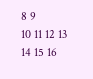8 9
10 11 12 13 14 15 16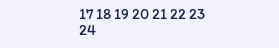17 18 19 20 21 22 23
24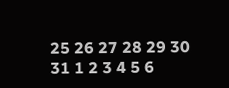25 26 27 28 29 30
31 1 2 3 4 5 6